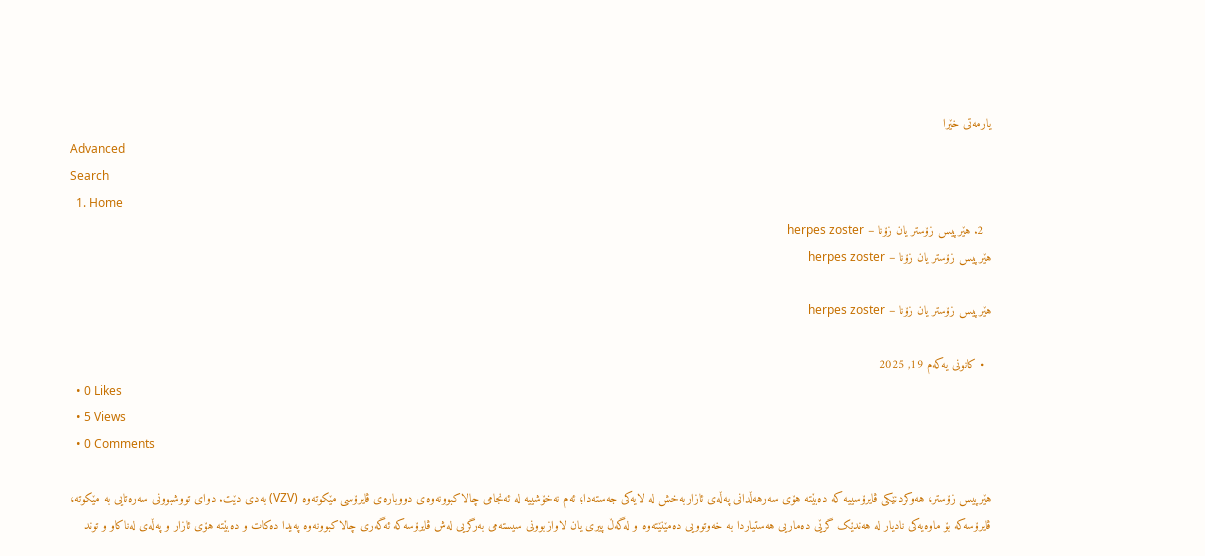یارمەتی خێرا
Advanced
Search
  1. Home
  2. هێرپیس زۆستر یان زۆنا – herpes zoster
هێرپیس زۆستر یان زۆنا – herpes zoster

هێرپیس زۆستر یان زۆنا – herpes zoster

  • كانونی یه‌كه‌م 19, 2025
  • 0 Likes
  • 5 Views
  • 0 Comments

هێرپیس زۆستر، هەوکردنێکی ڤایرۆسییە کە دەبێتە هۆی سەرهەڵدانی پەڵەی ئازاربەخش لە لایەکی جەستەدا؛ ئەم نەخۆشییە لە ئەنجامی چالاکبوونەوەی دووبارەی ڤایرۆسی مێکوتەوە (VZV) بەدی دێت. دوای تووشبوونی سەرەتایی بە مێکوتە، ڤایرۆسەکە بۆ ماوەیەکی نادیار لە هەندێک گرێی دەماریی هەستیاردا بە خەوتوویی دەمێنێتەوە و لەگەڵ پیری یان لاوازبوونی سیستەمی بەرگریی لەش ڤایرۆسەکە ئەگەری چالاکبوونەوە پەیدا دەکات و دەبێتە هۆی ئازار و پەڵەی لەناکاو و توند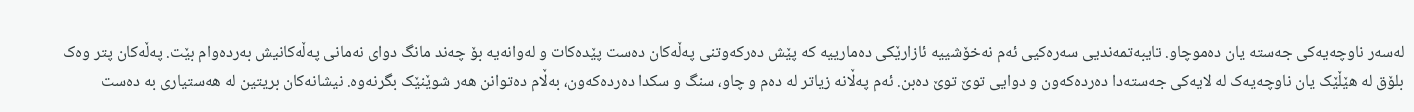لەسەر ناوچەیەکی جەستە یان دەموچاو. تایبەتمەندیی سەرەکیی ئەم نەخۆشییە ئازارێکی دەمارییە کە پێش دەرکەوتنی پەڵەکان دەست پێدەکات و لەوانەیە بۆ چەند مانگ دوای نەمانی پەڵەکانیش بەردەوام بێت. پەڵەکان پتر وەک بلۆق لە هێڵێک یان ناوچەیەک لە لایەکی جەستەدا دەردەکەون و دوایی توێ توێ دەبن. ئەم پەڵانە زیاتر لە دەم و چاو، سنگ و سکدا دەردەکەون، بەڵام دەتوانن هەر شوێنێک بگرنەوە. نیشانەکان بریتین لە هەستیاری بە دەست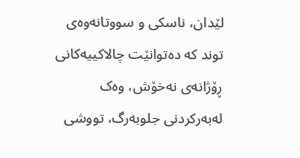لێدان، ناسکی و سووتانەوەی توند کە دەتوانێت چالاکییەکانی ڕۆژانەی نەخۆش، وەک لەبەرکردنی جلوبەرگ، تووشی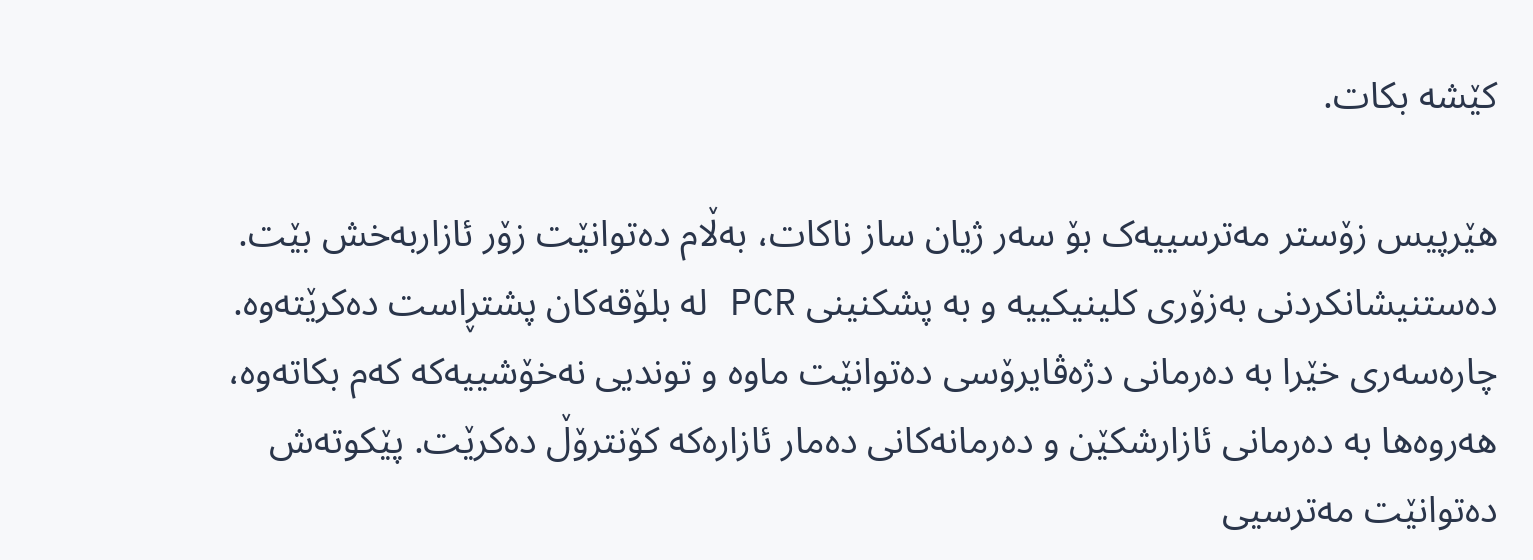کێشە بکات.

هێرپیس زۆستر مەترسییەک بۆ سەر ژیان ساز ناکات، بەڵام دەتوانێت زۆر ئازاربەخش بێت. دەستنیشانکردنی بەزۆری کلینیکییە و بە پشکنینی PCR لە بلۆقەکان پشتڕاست دەکرێتەوە. چارەسەری خێرا بە دەرمانی دژەڤایرۆسی دەتوانێت ماوە و توندیی نەخۆشییەکە کەم بکاتەوە، هەروەها بە دەرمانی ئازارشکێن و دەرمانەکانی دەمار ئازارەکە کۆنترۆڵ دەکرێت. پێکوتەش دەتوانێت مەترسیی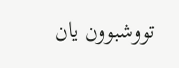تووشبوون یان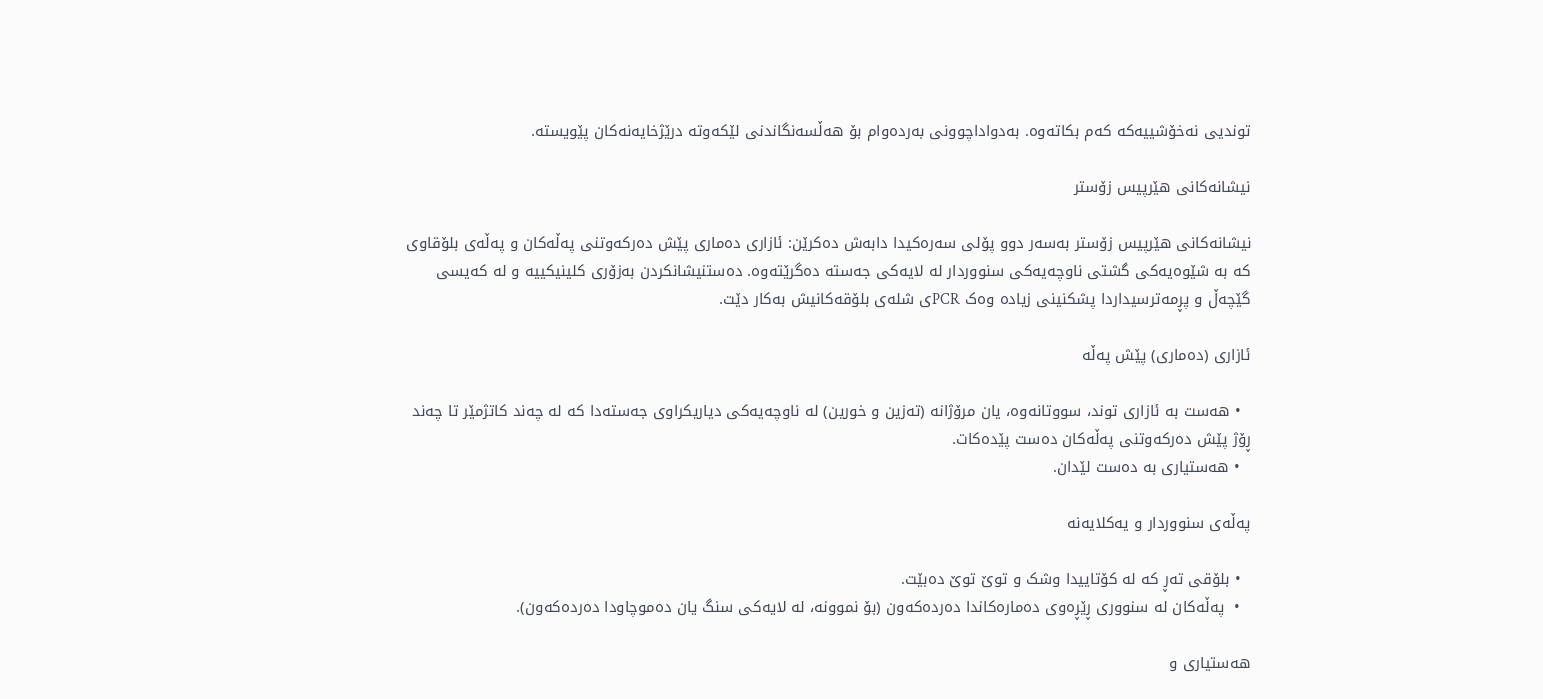توندیی نەخۆشییەکە کەم بکاتەوە. بەدواداچوونی بەردەوام بۆ هەڵسەنگاندنی لێکەوتە درێژخایەنەکان پێویستە.

نیشانەکانی هێرپیس زۆستر

نیشانەکانی هێرپیس زۆستر بەسەر دوو پۆلی سەرەکیدا دابەش دەکرێن: ئازاری دەماری پێش دەرکەوتنی پەڵەکان و پەڵەی بلۆقاوی کە بە شێوەیەکی گشتی ناوچەیەکی سنووردار لە لایەکی جەستە دەگرێتەوە. دەستنیشانکردن بەزۆری کلینیکییە و لە کەیسی گێچەڵ و پڕمەترسیداردا پشکنینی زیادە وەک PCRی شلەی بلۆقەکانیش بەکار دێت.

ئازاری (دەماری) پێش پەڵە

  • هەست بە ئازاری توند، سووتانەوە، یان مرۆژانە (تەزین و خورین) لە ناوچەیەکی دیاریکراوی جەستەدا کە لە چەند کاتژمێر تا چەند ڕۆژ پێش دەرکەوتنی پەڵەکان دەست پێدەکات.
  • هەستیاری بە دەست لێدان.

پەڵەی سنووردار و یەکلایەنە

  • بلۆقی تەڕ کە لە کۆتاییدا وشک و توێ توێ دەبێت.
  •  پەڵەکان لە سنووری ڕێڕەوی دەمارەکاندا دەردەکەون (بۆ نموونە، لە لایەکی سنگ یان دەموچاودا دەردەکەون).

هەستیاری و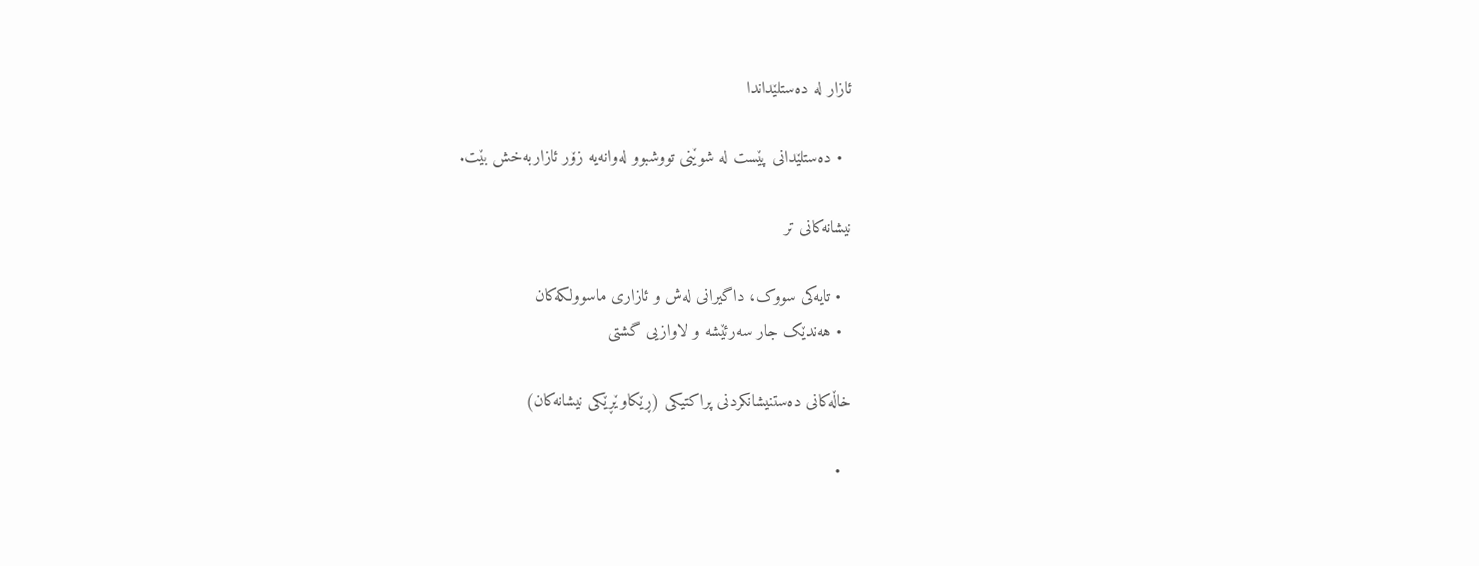ئازار لە دەستلێداندا

  • دەستلێدانی پێست لە شوێنی تووشبوو لەوانەیە زۆر ئازاربەخش بێت.

نیشانەکانی تر

  • تایەکی سووک، داگیرانی لەش و ئازاری ماسوولکەکان
  • هەندێک جار سەرئێشە و لاوازیی گشتی

خاڵەکانی دەستنیشانکردنی پراکتیکی (ڕێکاوێڕێکی نیشانەکان)

  •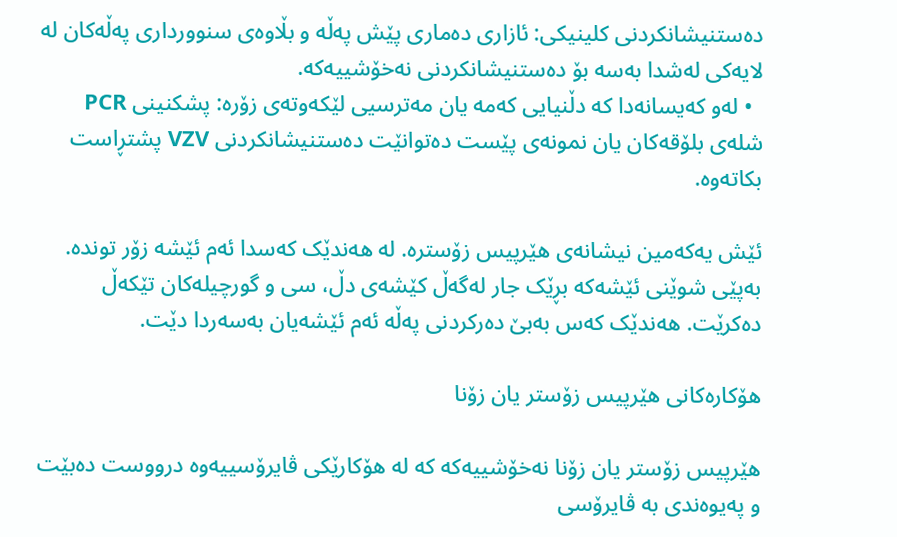دەستنیشانکردنی کلینیکی: ئازاری دەماری پێش پەڵە و بڵاوەی سنوورداری پەڵەکان لە لایەکی لەشدا بەسە بۆ دەستنیشانکردنی نەخۆشییەکە.
  • لەو کەیسانەدا کە دڵنیایی کەمە یان مەترسیی لێکەوتەی زۆرە: پشکنینی PCR شلەی بلۆقەکان یان نمونەی پێست دەتوانێت دەستنیشانکردنی VZV پشتڕاست بکاتەوە.

ئێش یەکەمین نیشانەی هێرپیس زۆسترە. لە هەندێک کەسدا ئەم ئێشە زۆر توندە. بەپێی شوێنی ئێشەکە بڕێک جار لەگەڵ کێشەی دڵ، سی و گورچیلەکان تێکەڵ دەکرێت. هەندێک کەس بەبێ دەرکردنی پەڵە ئەم ئێشەیان بەسەردا دێت.

هۆکارەکانی هێرپیس زۆستر یان زۆنا

هێرپیس زۆستر یان زۆنا نەخۆشییەکە کە لە هۆکارێکی ڤایرۆسییەوە درووست دەبێت و پەیوەندی بە ڤایرۆسی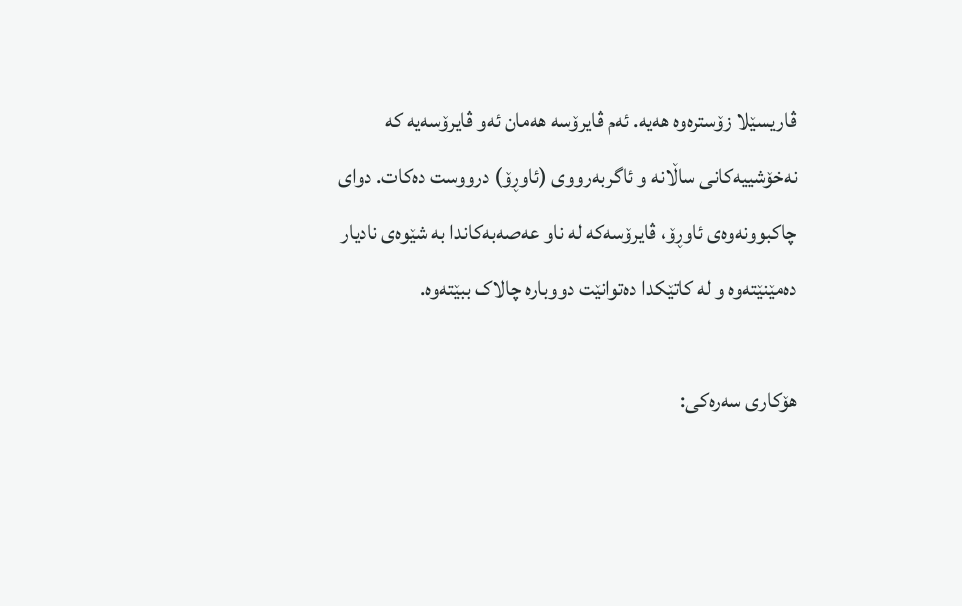ڤاریسێلا زۆسترەوە هەیە. ئەم ڤایرۆسە هەمان ئەو ڤایرۆسەیە کە نەخۆشییەکانی ساڵانە و ئاگربەرووی (ئاوڕۆ) درووست دەکات. دوای چاکبوونەوەی ئاوڕۆ، ڤایرۆسەکە لە ناو عەصەبەکاندا بە شێوەی نادیار دەمێنێتەوە و لە کاتێکدا دەتوانێت دووبارە چالاک ببێتەوە.

هۆکاری سەرەکی: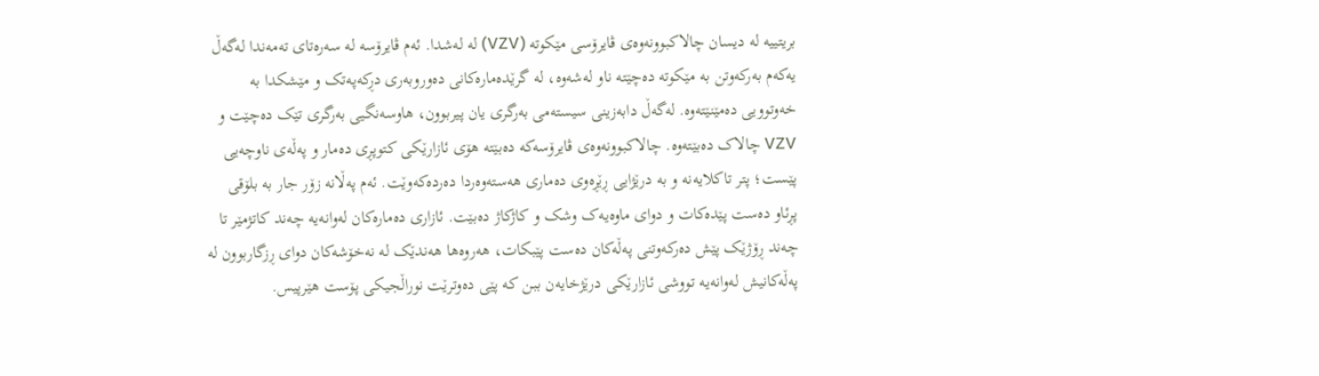بریتییە لە دیسان چالاکبوونەوەی ڤایرۆسی مێکوتە (VZV) لە لەشدا. ئەم ڤایرۆسە لە سەرەتای تەمەندا لەگەڵ یەکەم بەرکەوتن بە مێکوتە دەچێتە ناو لەشەوە، لە گرێدەمارەکانی دەوروبەری دڕکەپەتک و مێشکدا بە خەوتوویی دەمێنێتەوە. لەگەڵ دابەزینی سیستەمی بەرگری یان پیربوون، هاوسەنگیی بەرگری تێک دەچێت و VZV چالاک دەبێتەوە. چالاکبوونەوەی ڤایرۆسەکە دەبێتە هۆی ئازارێکی کتوپڕی دەمار و پەڵەی ناوچەیی پێست؛ پتر تاکلایەنە و بە درێژایی ڕێڕەوی دەماری هەستەوەردا دەردەکەوێت. ئەم پەڵانە زۆر جار بە بلۆقی پڕئاو دەست پێدەکات و دوای ماوەیەک وشک و کاژکاژ دەبێت. ئازاری دەمارەکان لەوانەیە چەند کاتژمێر تا چەند ڕۆژێک پێش دەرکەوتنی پەڵەکان دەست پێبکات، هەروەها هەندێک لە نەخۆشەکان دوای ڕزگاربوون لە پەڵەکانیش لەوانەیە تووشی ئازارێکی درێژخایەن ببن کە پێی دەوترێت نوراڵجیکی پۆست هێرپیس.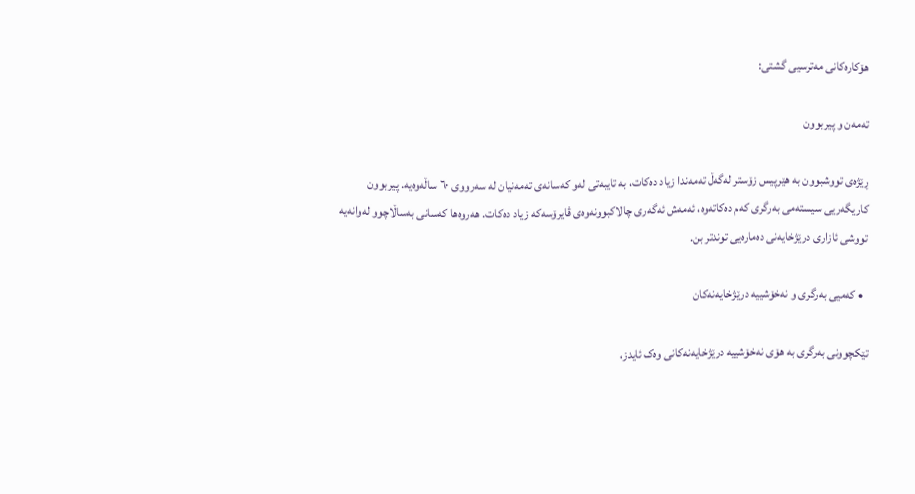هۆکارەکانی مەترسیی گشتی:

تەمەن و پیربوون

ڕێژەی تووشبوون بە هێرپیس زۆستر لەگەڵ تەمەندا زیاد دەکات، بە تایبەتی لەو کەسانەی تەمەنیان لە سەرووی ٦٠ ساڵەوەیە. پیربوون کاریگەریی سیستەمی بەرگری کەم دەکاتەوە، ئەمەش ئەگەری چالاکبوونەوەی ڤایرۆسەکە زیاد دەکات. هەروەها کەسانی بەساڵاچوو لەوانەیە تووشی ئازاری درێژخایەنی دەمارەیی توندتر بن.

  • کەمیی بەرگری و نەخۆشییە درێژخایەنەکان

تێکچوونی بەرگری بە هۆی نەخۆشییە درێژخایەنەکانی وەک ئایدز،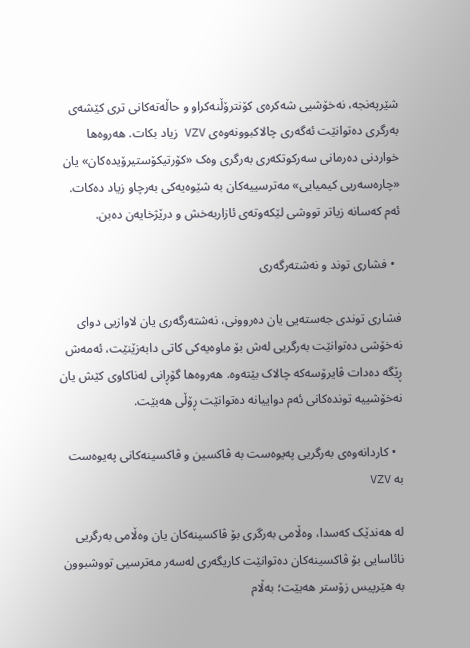شێرپەنجە، نەخۆشیی شەکرەی کۆنترۆڵنەکراو و حاڵەتەکانی تری کێشەی بەرگری دەتوانێت ئەگەری چالاکبوونەوەی VZV زیاد بکات. هەروەها خواردنی دەرمانی سەرکوتکەری بەرگری وەک «کۆرتیکۆستیرۆیدەکان» یان «چارەسەریی کیمیایی» مەترسییەکان بە شێوەیەکی بەرچاو زیاد دەکات. ئەم کەسانە زیاتر تووشی لێکەوتەی ئازاربەخش و درێژخایەن دەبن.

  • فشاری توند و نەشتەرگەری

فشاری توندی جەستەیی یان دەروونی، نەشتەرگەری یان لاوازیی دوای نەخۆشی دەتوانێت بەرگریی لەش بۆ ماوەیەکی کاتی دابەزێنێت، ئەمەش ڕێگە دەدات ڤایرۆسەکە چالاک بێتەوە. هەروەها گۆڕانی لەناکاوی کێش یان نەخۆشییە توندەکانی ئەم دواییانە دەتوانێت ڕۆڵی هەبێت.

  • کاردانەوەی بەرگریی پەیوەست بە ڤاکسین و ڤاکسینەکانی پەیوەست بە VZV

لە هەندێک کەسدا، وەڵامی بەرگری بۆ ڤاکسینەکان یان وەڵامی بەرگریی نائاسایی بۆ ڤاکسینەکان دەتوانێت کاریگەری لەسەر مەترسیی تووشبوون بە هێرپیس زۆستر هەبێت؛ بەڵام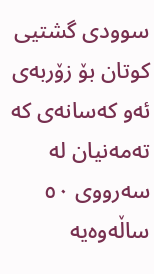سوودی گشتیی کوتان بۆ زۆربەی ئەو کەسانەی کە تەمەنیان لە سەرووی ٥٠ ساڵەوەیە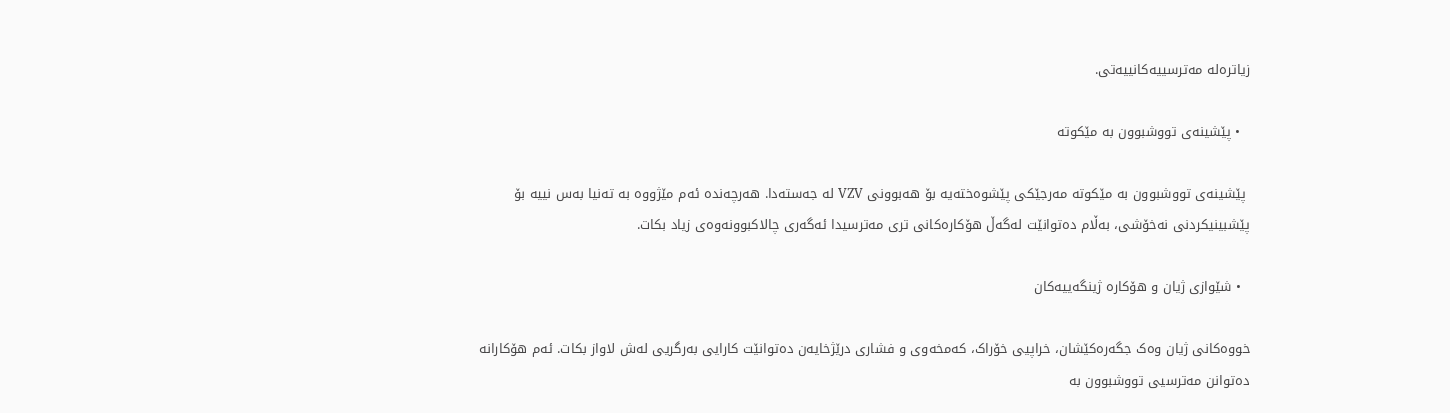زیاترەلە مەترسییەکانییەتی.

  • پێشینەی تووشبوون بە مێکوتە

 پێشینەی تووشبوون بە مێکوتە مەرجێکی پێشوەختەیە بۆ هەبوونی VZV لە جەستەدا. هەرچەندە ئەم مێژووە بە تەنیا بەس نییە بۆ پێشبینیکردنی نەخۆشی، بەڵام دەتوانێت لەگەڵ هۆکارەکانی تری مەترسیدا ئەگەری چالاکبوونەوەی زیاد بکات.

  • شێوازی ژیان و هۆکارە ژینگەییەکان

خووەکانی ژیان وەک جگەرەکێشان، خراپیی خۆراک، کەمخەوی و فشاری درێژخایەن دەتوانێت کارایی بەرگریی لەش لاواز بکات. ئەم هۆکارانە دەتوانن مەترسیی تووشبوون بە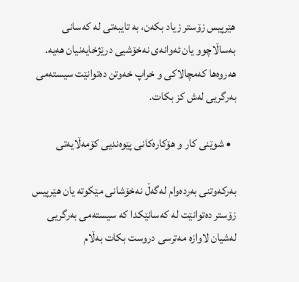هێرپیس زۆستر زیاد بکەن، بە تایبەتی لە کەسانی بەساڵاچوو یان ئەوانەی نەخۆشیی درێژخایەنیان هەیە. هەروەها کەمچالاکی و خراپ خەوتن دەتوانێت سیستەمی بەرگریی لەش کز بکات.

  • شوێنی کار و هۆکارەکانی پێوەندیی کۆمەڵایەتی

بەرکەوتنی بەردەوام لەگەڵ نەخۆشانی مێکوتە یان هێرپیس زۆستر دەتوانێت لە کەسانێکدا کە سیستەمی بەرگریی لەشیان لاوازە مەترسی دروست بکات بەڵام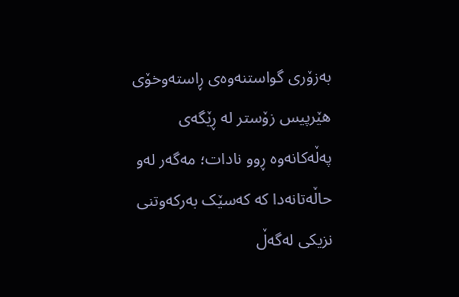بەزۆری گواستنەوەی ڕاستەوخۆی هێرپیس زۆستر لە ڕێگەی پەڵەکانەوە ڕوو نادات؛ مەگەر لەو حاڵەتانەدا کە کەسێک بەرکەوتنی نزیکی لەگەڵ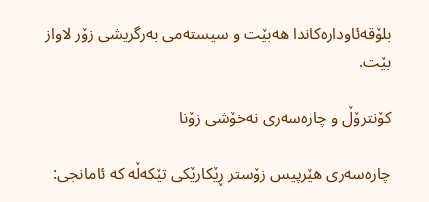بلۆقەئاودارەکاندا هەبێت و سیستەمی بەرگریشی زۆر لاواز بێت.

کۆنترۆڵ و چارەسەری نەخۆشی زۆنا

چارەسەری هێرپیس زۆستر ڕێکارێکی تێکەڵە کە ئامانجی: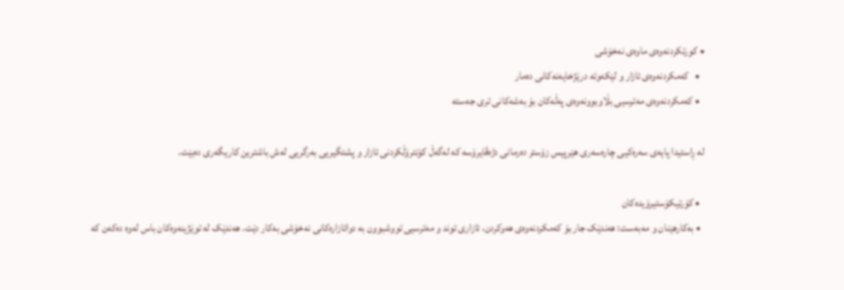• کورتکردنەوەی ماوەی نەخۆشی
  •   کەمکردنەوەی ئازار و لێکەوتە درێژخایەنەکانی دەمار
  • کەمکردنەوەی مەترسیی بڵاوبوونەوەی پەڵەکان بۆ بەشەکانی تری جەستە

لە ڕاستیدا پایەی سەرەکیی چارەسەری هێرپیس زۆستر دەرمانی دژەڤایرۆسە کە لەگەڵ کۆنترۆڵکردنی ئازار و پشتگیریی بەرگریی لەش باشترین کاریگەری دەبێت.

  • کۆرتیکۆستیرۆیدەکان
  • بەکارهێنان و مەبەست: هەندێک جار بۆ کەمکردنەوەی هەوکردن، ئازاری توند و مەترسیی تووشبوون بە دوائازارەکانی نەخۆشی بەکار دێت. هەندێک لە توێژینەوەکان باس لەوە دەکەن کە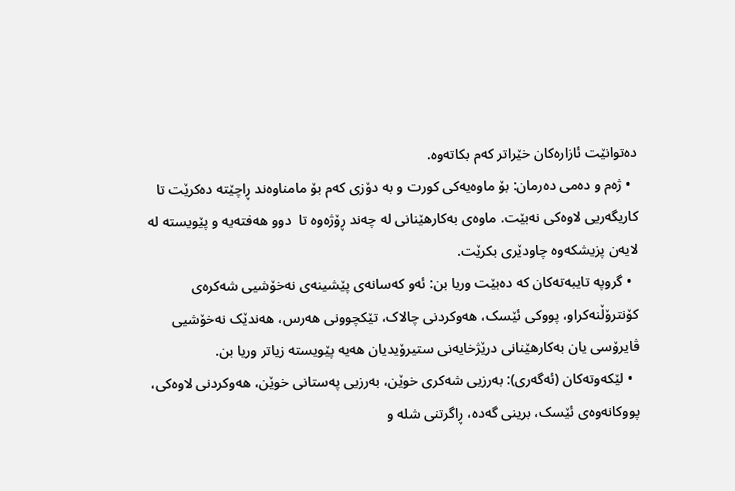دەتوانێت ئازارەکان خێراتر کەم بکاتەوە.
  • ژەم و دەمی دەرمان: بۆ ماوەیەکی کورت و بە دۆزی کەم بۆ مامناوەند ڕاچێتە دەکرێت تا کاریگەریی لاوەکی نەبێت. ماوەی بەکارهێنانی لە چەند ڕۆژەوە تا  دوو هەفتەیە و پێویستە لە لایەن پزیشکەوە چاودێری بکرێت.
  • گروپە تایبەتەکان کە دەبێت وریا بن: ئەو کەسانەی پێشینەی نەخۆشیی شەکرەی کۆنترۆڵنەکراو، پووکی ئێسک، هەوکردنی چالاک، تێکچوونی هەرس، هەندێک نەخۆشیی ڤایرۆسی یان بەکارهێنانی درێژخایەنی ستیرۆیدیان هەیە پێویستە زیاتر وریا بن.
  • لێکەوتەکان (ئەگەری): بەرزیی شەکری خوێن، بەرزیی پەستانی خوێن، هەوکردنی لاوەکی، پووکانەوەی ئێسک، برینی گەدە، ڕاگرتنی شلە و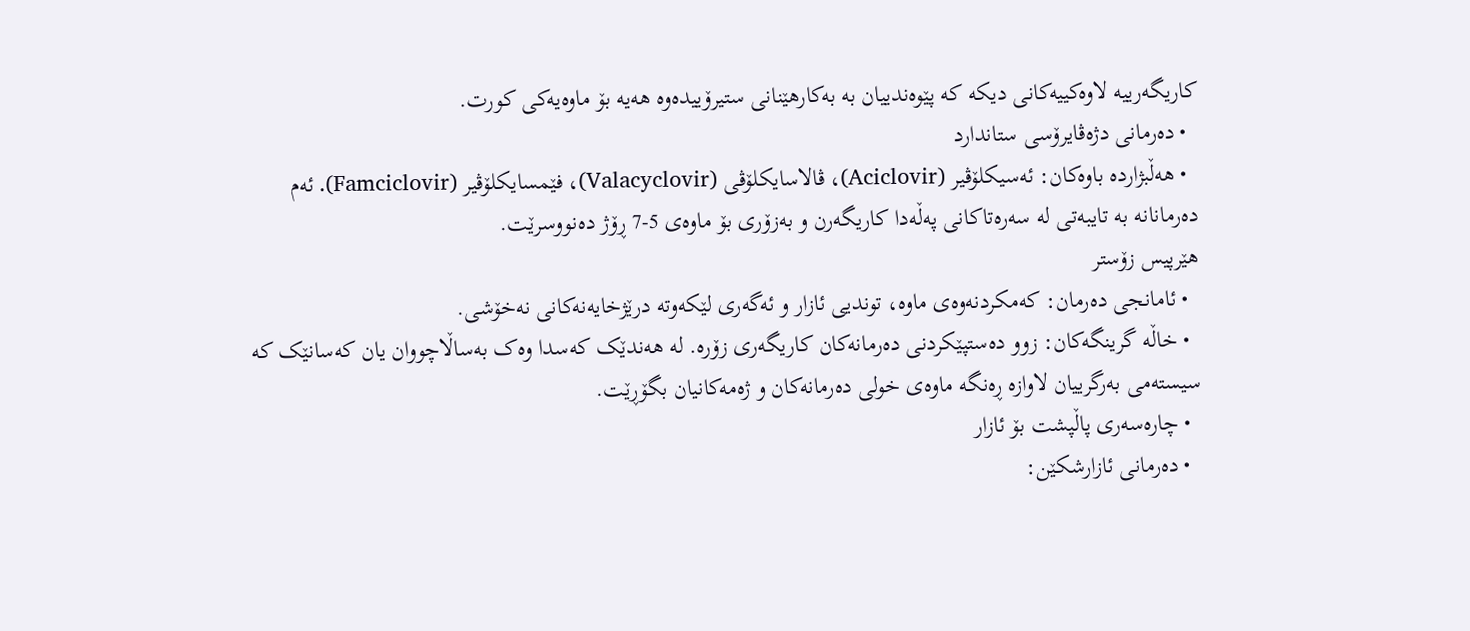کاریگەرییە لاوەکییەکانی دیکە کە پێوەندییان بە بەکارهێنانی ستیرۆییدەوە هەیە بۆ ماوەیەکی کورت.
  • دەرمانی دژەڤایرۆسی ستاندارد
  • هەڵبژاردە باوەکان: ئەسیکلۆڤیر (Aciclovir)، ڤالاسایکلۆڤی (Valacyclovir)، فێمسایکلۆڤیر (Famciclovir). ئەم دەرمانانە بە تایبەتی لە سەرەتاکانی پەڵەدا کاریگەرن و بەزۆری بۆ ماوەی 5-7 ڕۆژ دەنووسرێت.
هێرپیس زۆستر
  • ئامانجی دەرمان: کەمکردنەوەی ماوە، توندیی ئازار و ئەگەری لێکەوتە درێژخایەنەکانی نەخۆشی.
  • خاڵە گرینگەکان: زوو دەستپێکردنی دەرمانەکان کاریگەری زۆرە. لە هەندێک کەسدا وەک بەساڵاچووان یان کەسانێک کە سیستەمی بەرگرییان لاوازە ڕەنگە ماوەی خولی دەرمانەکان و ژەمەکانیان بگۆڕێت.
  • چارەسەری پاڵپشت بۆ ئازار
  • دەرمانی ئازارشکێن: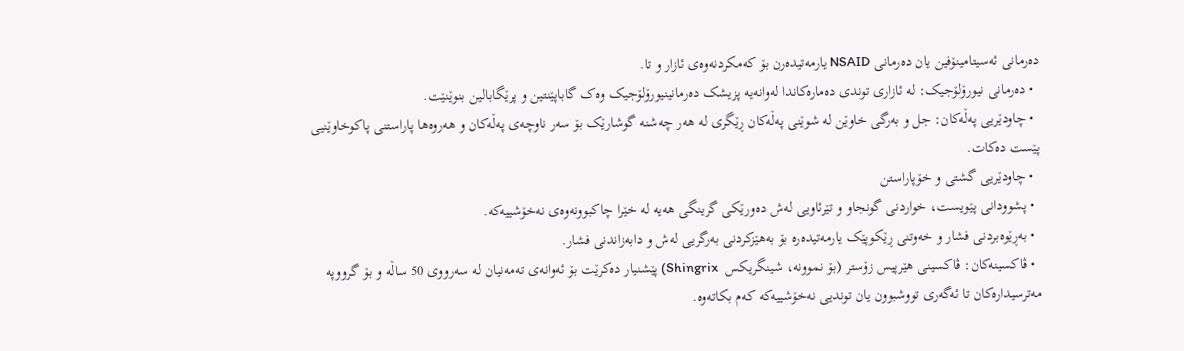دەرمانی ئەسیتامینۆفین یان دەرمانی NSAID یارمەتیدەرن بۆ کەمکردنەوەی ئازار و تا.
  • دەرمانی نیورۆلۆجیک: لە ئازاری توندی دەمارەکاندا لەوانەیە پزیشک دەرمانینیورۆلۆجیک وەک گاباپێنتین و پرێگابالین بنوێنێت.
  • چاودێریی پەڵەکان: جل و بەرگی خاوێن لە شوێنی پەڵەکان ڕێگری لە هەر چەشنە گوشارێک بۆ سەر ناوچەی پەڵەکان و هەروەها پاراستنی پاکوخاوێنیی پێست دەکات.
  • چاودێریی گشتی و خۆپاراستن
  • پشوودانی پێویست، خواردنی گونجاو و تێرئاویی لەش دەورێکی گرینگی هەیە لە خێرا چاکبوونەوەی نەخۆشییەکە.
  • بەڕێوەبردنی فشار و خەوتنی ڕێکوپێک یارمەتیدەرە بۆ بەهێزکردنی بەرگریی لەش و دابەزاندنی فشار.
  • ڤاکسینەکان: ڤاکسینی هێرپیس زۆستر (بۆ نموونە، شینگریکس  Shingrix) پێشنیار دەکرێت بۆ ئەوانەی تەمەنیان لە سەرووی 50 ساڵە و بۆ گرووپە مەترسیدارەکان تا ئەگەری تووشبوون یان توندیی نەخۆشییەکە کەم بکاتەوە.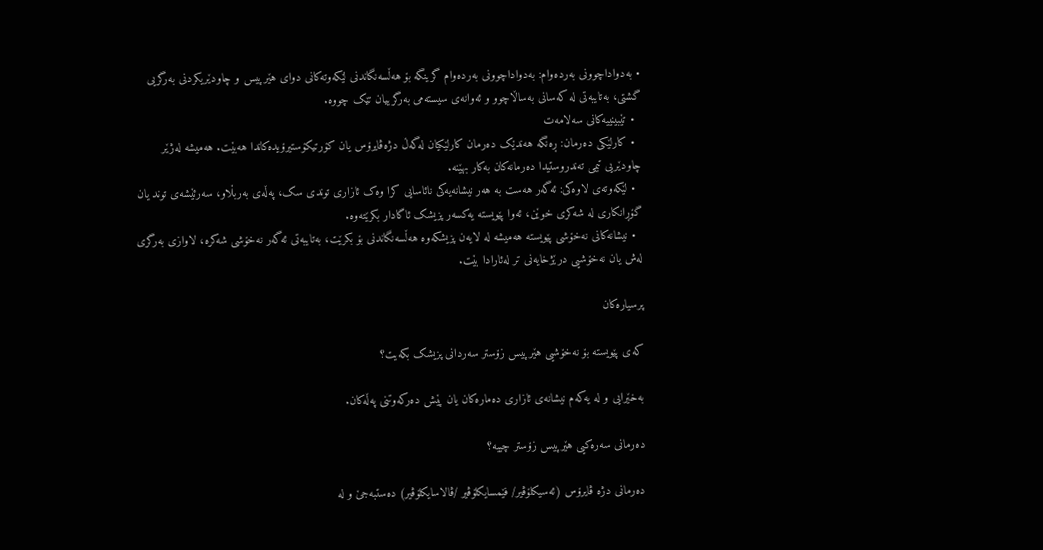• بەدواداچوونی بەردەوام: بەدواداچوونی بەردەوام گرینگە بۆ هەڵسەنگاندنی لێکەوتەکانی دوای هێرپیس و چاودێریکردنی بەرگریی گشتی، بەتایبەتی لە کەسانی بەساڵاچوو و ئەوانەی سیستەمی بەرگرییان تێک چووە.
  • تێبینییەکانی سەلامەت
  • کارلێکی دەرمان: ڕەنگە هەندێک دەرمان کارلێکیان لەگەڵ دژەڤایرۆس یان کۆرتیکۆستیرۆیدەکاندا هەبێت. هەمیشە لەژێر چاودێریی تیمی تەندروستیدا دەرمانەکان بەکار بهێنە.
  • لێکەوتەی لاوەکی: ئەگەر هەست بە هەر نیشانەیەکی نائاسایی کرا وەک ئازاری توندی سک، پەڵەی بەربڵاو، سەرئێشەی توند یان گۆڕانکاری لە شەکری خوێن، ئەوا پێویستە یەکسەر پزیشک ئاگادار بکرێتەوە.
  • نیشانەکانی نەخۆشی پێویستە هەمیشە لە لایەن پزیشکەوە هەڵسەنگاندنی بۆ بکرێت، بەتایبەتی ئەگەر نەخۆشی شەکرە، لاوازی بەرگری لەش یان نەخۆشیی درێژخایەنی تر لەئارادا بێت.

پرسیارەکان

کەی پێویستە بۆ نەخۆشیی هێرپیس زۆستر سەردانی پزیشک بکەیت؟

بەخێرایی و لە یەکەم نیشانەی ئازاری دەمارەکان یان پێش دەرکەوتنی پەڵەکان.

دەرمانی سەرەکیی هێرپیس زۆستر چییە؟

دەرمانی دژە ڤایرۆس (ئەسیکلۆڤیر/ فێمسایکلۆڤیر /ڤالاسایکلۆڤیر) دەستبەجێ و لە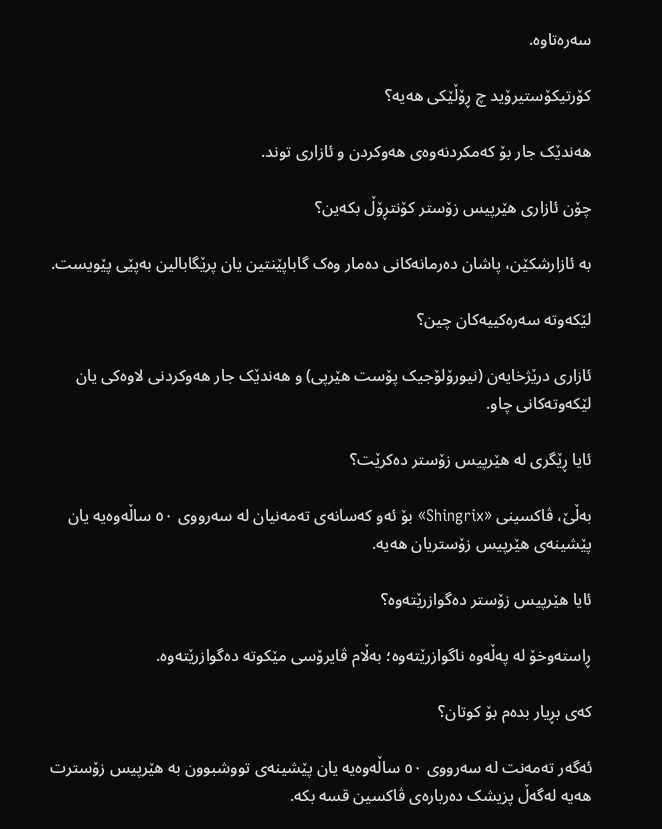سەرەتاوە.

کۆرتیکۆستیرۆید چ ڕۆڵێکی هەیە؟

هەندێک جار بۆ کەمکردنەوەی هەوکردن و ئازاری توند.

چۆن ئازاری هێرپیس زۆستر کۆنتڕۆڵ بکەین؟

بە ئازارشکێن، پاشان دەرمانەکانی دەمار وەک گاباپێنتین یان پرێگابالین بەپێی پێویست.

لێکەوتە سەرەکییەکان چین؟

ئازاری درێژخایەن (نیورۆلۆجیک پۆست هێرپی) و هەندێک جار هەوکردنی لاوەکی یان لێکەوتەکانی چاو.

ئایا ڕێگری لە هێرپیس زۆستر دەکرێت؟

بەڵێ، ڤاکسینی «Shingrix» بۆ ئەو کەسانەی تەمەنیان لە سەرووی ٥٠ ساڵەوەیە یان پێشینەی هێرپیس زۆستریان هەیە.

ئایا هێرپیس زۆستر دەگوازرێتەوە؟

ڕاستەوخۆ لە پەڵەوە ناگوازرێتەوە؛ بەڵام ڤایرۆسی مێکوتە دەگوازرێتەوە.

کەی بڕیار بدەم بۆ کوتان؟

ئەگەر تەمەنت لە سەرووی ٥٠ ساڵەوەیە یان پێشینەی تووشبوون بە هێرپیس زۆسترت هەیە لەگەڵ پزیشک دەربارەی ڤاکسین قسە بکە.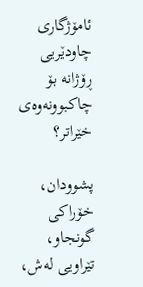ئامۆژگاری چاودێریی ڕۆژانە بۆ چاکبوونەوەی خێراتر؟

پشوودان، خۆراکی گونجاو، تێراویی لەش،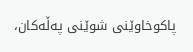پاکوخاوێنی شوێنی پەڵەکان،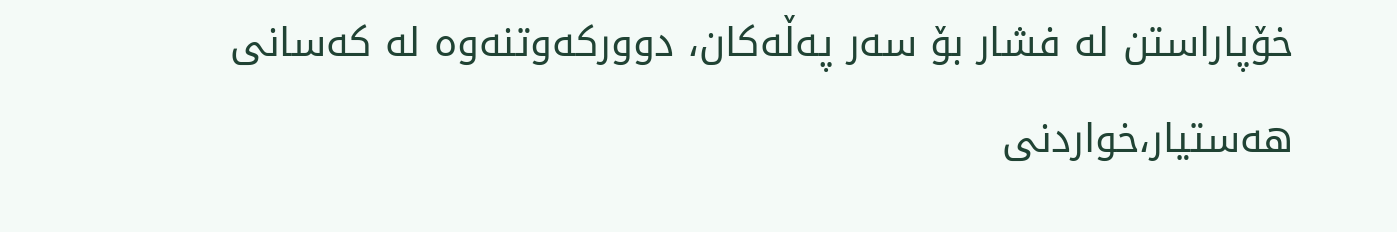خۆپاراستن لە فشار بۆ سەر پەڵەکان، دوورکەوتنەوە لە کەسانی هەستیار،خواردنی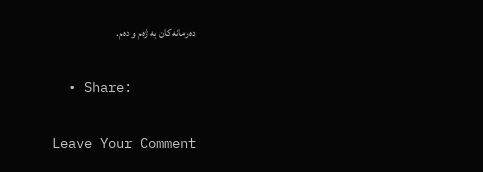دەرمانەکان بە ژەم و دەم.

  • Share:

Leave Your Comment